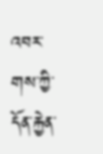འབར་གས་ཀྱི་དོན་རྐྱེན་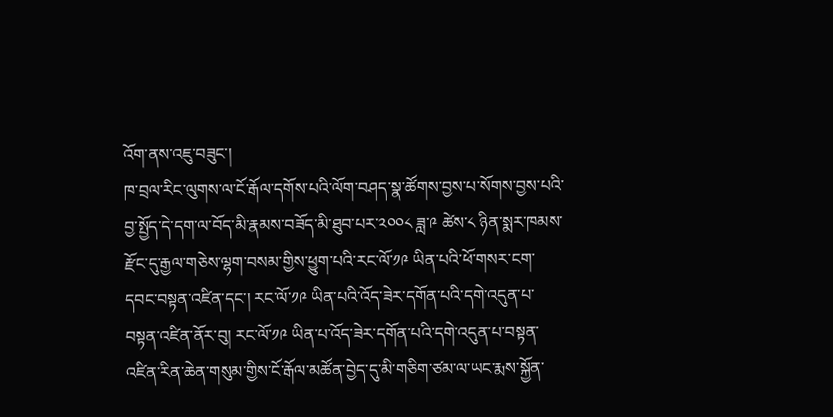འོག་ནས་འཇུ་བཟུང་།
ཁ་བྲལ་རིང་ལུགས་ལ་ངོ་རྒོལ་དགོས་པའི་ལོག་བཤད་སྣ་ཚོགས་བྱས་པ་སོགས་བྱས་པའི་བྱ་སྤྱོད་དེ་དག་ལ་བོད་མི་རྣམས་བཟོད་མི་ཐུབ་པར་༢༠༠༨ ཟླ་༩ ཚེས་༨ ཉིན་སྨར་ཁམས་རྫོང་དུ་རྒྱལ་གཅེས་ལྷག་བསམ་གྱིས་ཕྱུག་པའི་རང་ལོ་༡༩ ཡིན་པའི་ཕོ་གསར་ངག་དབང་བསྟན་འཛིན་དང་། རང་ལོ་༡༩ ཡིན་པའི་འོད་ཟེར་དགོན་པའི་དགེ་འདུན་པ་བསྟན་འཛིན་ནོར་བུ། རང་ལོ་༡༩ ཡིན་པ་འོད་ཟེར་དགོན་པའི་དགེ་འདུན་པ་བསྟན་འཛིན་རིན་ཆེན་གསུམ་གྱིས་ངོ་རྒོལ་མཚོན་བྱེད་དུ་མི་གཅིག་ཙམ་ལ་ཡང་རྨས་སྐྱོན་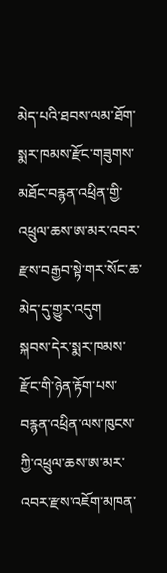མེད་པའི་ཐབས་ལམ་ཐོག་སྨར་ཁམས་རྫོང་གཟུགས་མཐོང་བརྙན་འཕྲིན་གྱི་འཕྲུལ་ཆས་ཨ་མར་འབར་རྫས་བརྒྱབ་སྟེ་གར་སོང་ཆ་མེད་དུ་གྱུར་འདུག
སྐབས་དེར་སྨར་ཁམས་རྫོང་གི་ཉེན་རྟོག་པས་བརྙན་འཕྲིན་ལས་ཁུངས་ཀྱི་འཕྲུལ་ཆས་ཨ་མར་འབར་རྫས་འཇོག་མཁན་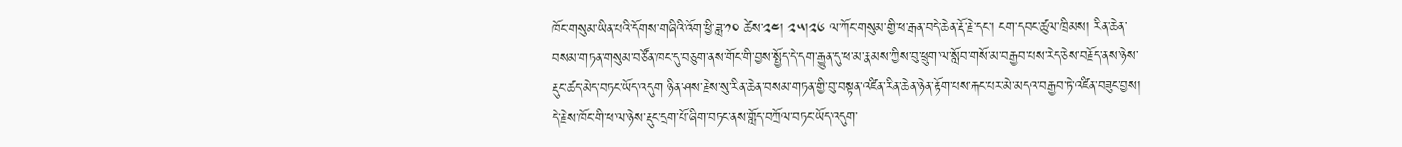ཁོང་གསུམ་ཡིན་པའི་དོགས་གཞིའི་འོག་ཕྱི་ཟླ་༡༠ ཚེས་༢༤། ༢༥།༢༦ ལ་ཀོང་གསུམ་གྱི་ཕ་རྒན་བདེ་ཆེན་རྡོ་རྗེ་དང་། ངག་དབང་ཚུལ་ཁྲིམས། རིན་ཆེན་བསམ་གཏན་གསུམ་བཙོན་ཁང་དུ་བཅུག་ནས་གོང་གི་བྱས་སྤྱོད་དེ་དག་རྒྱུན་དུ་ཕ་མ་རྣམས་ཀྱིས་བུ་ཕྲུག་ལ་སློབ་གསོ་མ་བརྒྱབ་པས་རེད་ཅེས་བརྗོད་ནས་ཉེས་རྡུང་ཚད་མེད་བཏང་ཡོད་འདུག ཉིན་ཤས་རྗེས་སུ་རིན་ཆེན་བསམ་གཏན་གྱི་བུ་བསྟན་འཛིན་རིན་ཆེན་ཉེན་རྟོག་པས་རྐང་པར་མེ་མདའ་བརྒྱབ་ཏེ་འཛིན་བཟུང་བྱས། དེ་རྗེས་ཁོང་གི་ཕ་ལ་ཉེས་རྡུང་དྲག་པོ་ཞིག་བཏང་ནས་གློད་བཀྲོལ་བཏང་ཡོད་འདུག་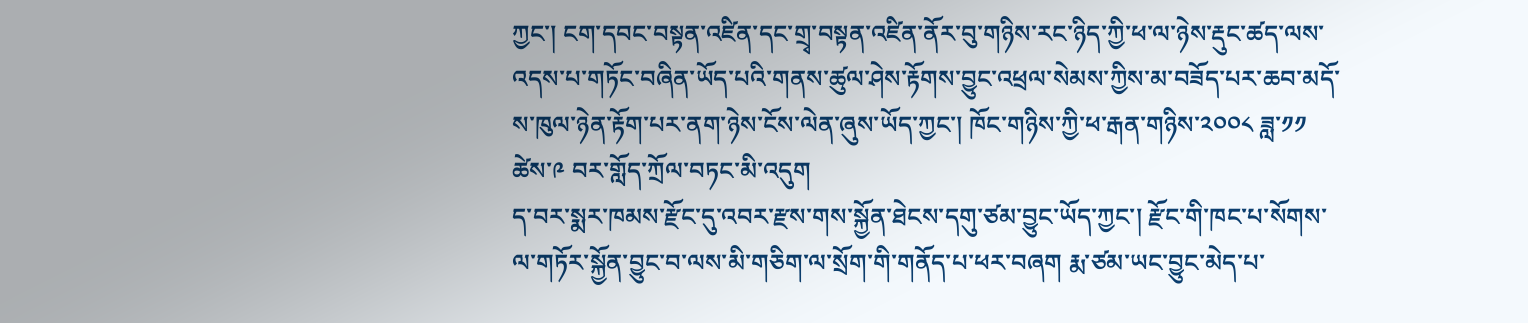ཀྱང་། ངག་དབང་བསྟན་འཛིན་དང་གྲྭ་བསྟན་འཛིན་ནོར་བུ་གཉིས་རང་ཉིད་ཀྱི་ཕ་ལ་ཉེས་རྡུང་ཚད་ལས་འདས་པ་གཏོང་བཞིན་ཡོད་པའི་གནས་ཚུལ་ཤེས་རྟོགས་བྱུང་འཕྲལ་སེམས་ཀྱིས་མ་བཟོད་པར་ཆབ་མདོ་ས་ཁུལ་ཉེན་རྟོག་པར་ནག་ཉེས་ངོས་ལེན་ཞུས་ཡོད་ཀྱང་། ཁོང་གཉིས་ཀྱི་ཕ་རྒན་གཉིས་༢༠༠༨ ཟླ་༡༡ ཚེས་༩ བར་གློད་ཀྲོལ་བཏང་མི་འདུག
ད་བར་སྨར་ཁམས་རྫོང་དུ་འབར་རྫས་གས་སྐྱོན་ཐེངས་དགུ་ཙམ་བྱུང་ཡོད་ཀྱང་། རྫོང་གི་ཁང་པ་སོགས་ལ་གཏོར་སྐྱོན་བྱུང་བ་ལས་མི་གཅིག་ལ་སྲོག་གི་གནོད་པ་ཕར་བཞག རྨ་ཙམ་ཡང་བྱུང་མེད་པ་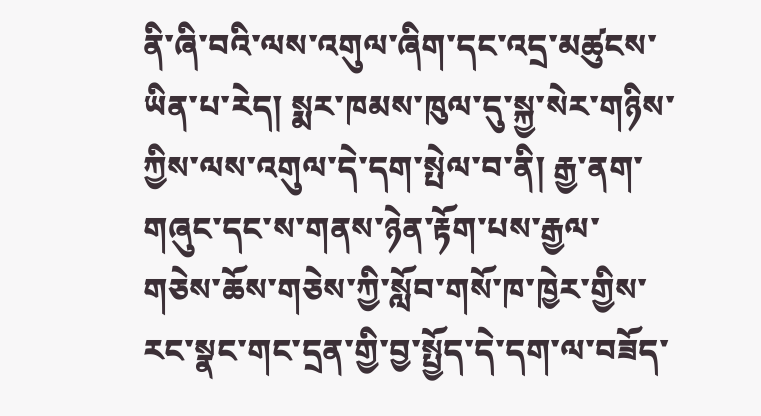ནི་ཞི་བའི་ལས་འགུལ་ཞིག་དང་འདྲ་མཚུངས་ཡིན་པ་རེད། སྨར་ཁམས་ཁུལ་དུ་སྐྱ་སེར་གཉིས་ཀྱིས་ལས་འགུལ་དེ་དག་སྤེལ་བ་ནི། རྒྱ་ནག་གཞུང་དང་ས་གནས་ཉེན་རྟོག་པས་རྒྱལ་གཅེས་ཆོས་གཅེས་ཀྱི་སློབ་གསོ་ཁ་ཁྱེར་གྱིས་རང་སྣང་གང་དྲན་གྱི་བྱ་སྤྱོད་དེ་དག་ལ་བཟོད་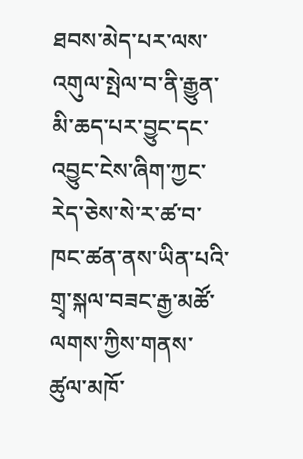ཐབས་མེད་པར་ལས་འགུལ་སྤེལ་བ་ནི་རྒྱུན་མི་ཆད་པར་བྱུང་དང་འབྱུང་ངེས་ཞིག་ཀྱང་རེད་ཅེས་སེ་ར་ཚ་བ་ཁང་ཚན་ནས་ཡིན་པའི་གྲྭ་སྐལ་བཟང་རྒྱ་མཚོ་ལགས་ཀྱིས་གནས་ཚུལ་མཁོ་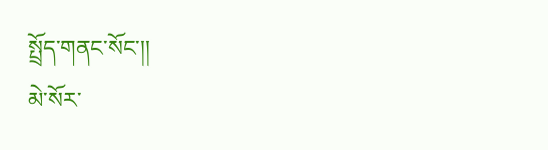སྤྲོད་གནང་སོང་།།
མེ་སོར་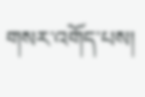གསར་འགོད་པས།